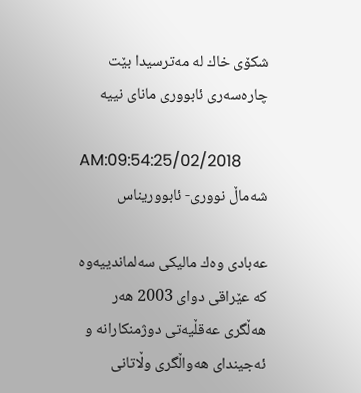شكۆی خاك له‌ مه‌ترسیدا بێت چاره‌سه‌ری ئابووری مانای نییه‌

AM:09:54:25/02/2018
شه‌ماڵ نووری- ئابووریناس

عه‌بادی وه‌ك مالیكی سه‌لماندییه‌وه‌ كه‌ عێراقی دوای 2003 هه‌ر هه‌ڵگری عه‌قڵیه‌تی دوژمنكارانه‌ و ئه‌جیندای هه‌واڵگری وڵاتانی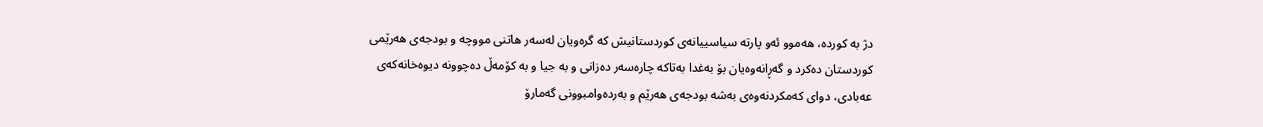دژ به‌ كورده‌، هه‌موو ئه‌و پارته‌ سیاسییانه‌ی كوردستانیش كه‌ گره‌ویان له‌سه‌ر هاتنی مووچه‌ و بودجه‌ی هه‌رێمی كوردستان ده‌كرد و گه‌ڕانه‌وه‌یان بۆ به‌غدا به‌تاكه‌ چاره‌سه‌ر ده‌زانی و به‌ جیا و به‌ كۆمه‌ڵ ده‌چوونه‌ دیوه‌خانه‌كه‌ی عه‌بادی، دوای كه‌مكردنه‌وه‌ی به‌شه‌ بودجه‌ی هه‌رێم و به‌رده‌وامبوونی گه‌مارۆ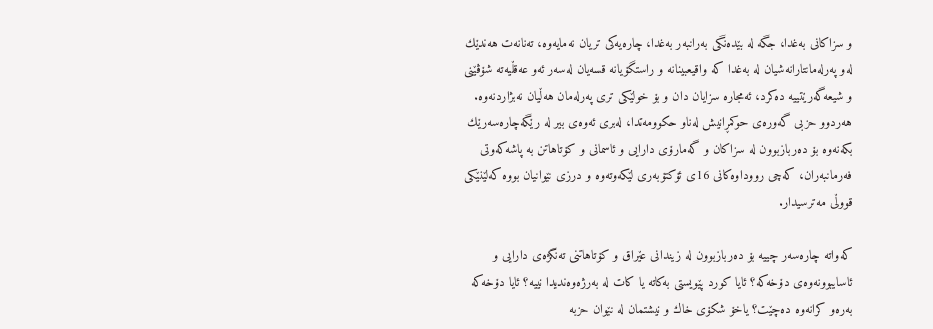و سزاكانی به‌غدا، جگه‌ له‌ بێده‌نگی به‌رانبه‌ر به‌غدا، چاره‌یه‌كی تریان نه‌مایه‌وه‌، ته‌نانه‌ت هه‌ندێك له‌و په‌رله‌مانتارانه‌شیان له‌ به‌غدا كه‌ واقیعبینانه‌ و راستگۆیانه‌ قسه‌یان له‌سه‌ر ئه‌و عه‌قڵیه‌ته‌ شۆڤێنی و شیعه‌گه‌رێتییه‌ ده‌كرد، ئه‌مجاره‌ سزایان دان و بۆ خولێكی تری په‌رله‌مان هه‌ڵیان نه‌بژاردنه‌وه‌. هه‌ردوو حزبی گه‌وره‌ی حوكمڕانیش له‌ناو حكوومه‌تدا، له‌بری ئه‌وه‌ی بیر له‌ رێگه‌چاره‌سه‌رێك بكه‌نه‌وه‌ بۆ ده‌ربازبوون له‌ سزاكان و گه‌مارۆی دارایی و ئاسمانی و كۆتاهاتن به‌ پاشه‌كه‌وتی فه‌رمانبه‌ران، كه‌چی رووداوه‌كانی 16ی ئۆكتۆبه‌ری لێكه‌وته‌وه‌ و درزی نێوانیان بووه‌ كه‌لێنێكی قووڵی مه‌ترسیدار.

كه‌واته‌ چاره‌سه‌ر چییه‌ بۆ ده‌ربازبوون له‌ زیندانی عێراق و كۆتاهاتنی ته‌نگژه‌ی دارایی و ئاسایبوونه‌وه‌ی دۆخه‌كه‌؟ ئایا كورد پێویستی به‌كاته‌ یا كات له‌ به‌رژه‌وه‌ندیدا نییه‌؟ ئایا دۆخه‌كه‌ به‌ره‌و كرانه‌وه‌ ده‌چێت؟ یاخۆ شكۆی خاك و نیشتمان له‌ نێوان حزبه‌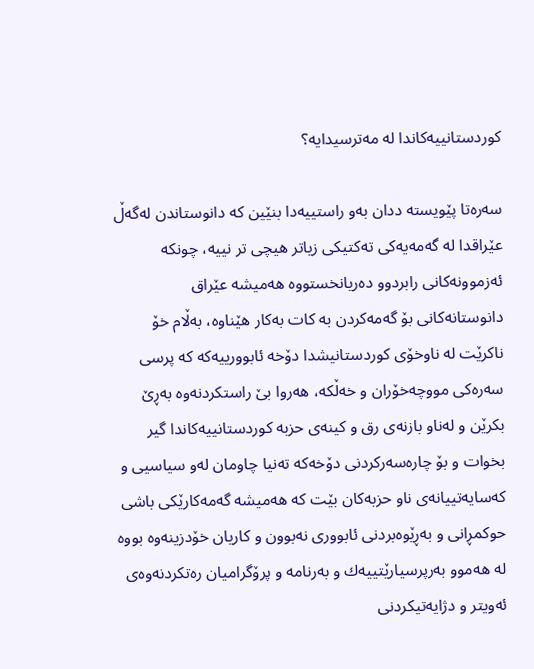كوردستانییه‌كاندا له‌ مه‌ترسیدایه‌؟

سه‌ره‌تا پێویسته‌ ددان به‌و راستییه‌دا بنێین كه‌ دانوستاندن له‌گه‌ڵ عێراقدا له‌ گه‌مه‌یه‌كی ته‌كتیكی زیاتر هیچی تر نییه‌، چونكه‌ ئه‌زموونه‌كانی رابردوو ده‌ریانخستووه‌ هه‌میشه‌ عێراق دانوستانه‌كانی بۆ گه‌مه‌كردن به‌ كات به‌كار هێناوه‌، به‌ڵام خۆ ناكرێت له‌ ناوخۆی كوردستانیشدا دۆخه‌ ئابوورییه‌كه‌ كه‌ پرسی سه‌ره‌كی مووچه‌خۆران و خه‌ڵكه‌، هه‌روا بێ راستكردنه‌وه‌ به‌ڕێ بكرێن و له‌ناو بازنه‌ی رق و كینه‌ی حزبه‌ كوردستانییه‌كاندا گیر بخوات و بۆ چاره‌سه‌ركردنی دۆخه‌كه‌ ته‌نیا چاومان له‌و سیاسیی و كه‌سایه‌تییانه‌ی ناو حزبه‌كان بێت كه‌ هه‌میشه‌ گه‌مه‌كارێكی باشی حوكمڕانی و به‌ڕێوه‌بردنی ئابووری نه‌بوون و كاریان خۆدزینه‌وه‌ بووه‌ له‌ هه‌موو به‌رپرسیارێتییه‌ك و به‌رنامه‌ و پرۆگرامیان ره‌تكردنه‌وه‌ی ئه‌ویتر و دژایه‌تیكردنی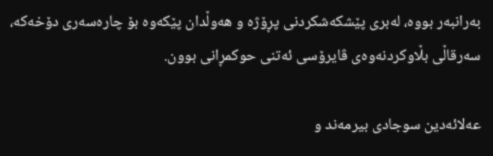به‌رانبه‌ر بووه‌، له‌بری پێشكه‌شكردنی پڕۆژه‌ و هه‌وڵدان پێكه‌وه‌ بۆ چاره‌سه‌ری دۆخه‌كه‌، سه‌رقاڵی بڵاوكردنه‌وه‌ی ڤایرۆسی ئه‌تنی حوكمڕانی بوون.

عه‌لائه‌دین سوجادی بیرمه‌ند و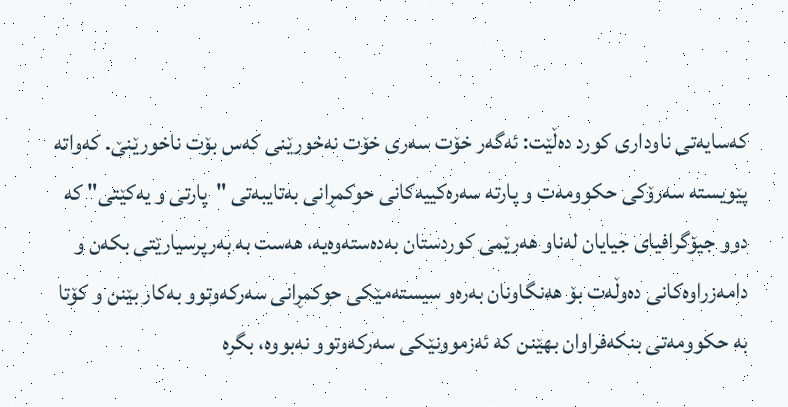كه‌سایه‌تی ناوداری كورد ده‌ڵێت: ئه‌گه‌ر خۆت سه‌ری خۆت نه‌خورێنی كه‌س بۆت ناخورێنێ. كه‌واته‌ پێویسته‌ سه‌رۆكی حكوومه‌ت و پارته‌ سه‌ره‌كییه‌كانی حوكمڕانی به‌تایبه‌تی "پارتی و یه‌كێتی" كه‌ دوو جیۆگرافیای جیایان له‌ناو هه‌رێمی كوردستان به‌ده‌سته‌وه‌یه‌، هه‌ست به‌ به‌رپرسیارێتی بكه‌ن و دامه‌زراوه‌كانی ده‌وڵه‌ت بۆ هه‌نگاونان به‌ره‌و سیسته‌مێكی حوكمڕانی سه‌ركه‌وتوو به‌كار بێنن و كۆتا به‌ حكوومه‌تی بنكه‌فراوان بهێنن كه‌ ئه‌زموونێكی سه‌ركه‌وتوو نه‌بووه‌، بگره‌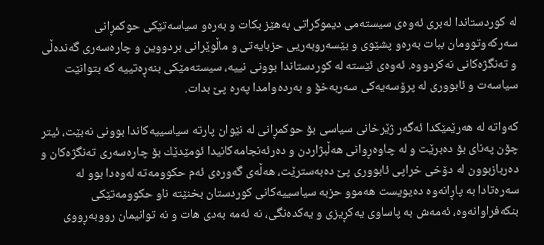له‌ كوردستاندا له‌بری ئه‌وه‌ی سیسته‌می دیموكراتی به‌هێز بكات و به‌ره‌و سیاسه‌تێكی حوكمڕانی سه‌ركه‌وتوومان ببات به‌ره‌و پشێوی و بێسه‌روبه‌ریی حزبایه‌تی و ماڵوێرانی بردووین و چاره‌سه‌ری گه‌نده‌ڵی و ته‌نگژه‌كانی نه‌كردووه‌. ئه‌وه‌ی ئێسته‌ له‌ كوردستاندا بوونی نییه‌، سیسته‌مێكی بنه‌ڕه‌تییه‌ كه‌ بتوانێت سیاسه‌ت و ئابووری له‌ پرۆسه‌یه‌كی سه‌ربه‌خۆ و به‌رده‌وامدا په‌ره‌ پێ بدات.

كه‌واته‌ له‌ هه‌رێمێكدا ئه‌گه‌ر ژێرخانی سیاسی بۆ حوكمڕانی له‌ نێوان پارته‌ سیاسییه‌كاندا بوونی نه‌بێت، ئیتر چۆن په‌نای بۆ ده‌برێت و له‌ چاوه‌ڕوانی هه‌ڵبژاردن و ده‌رئه‌نجامه‌كانیدا ئومێدێك بۆ چاره‌سه‌ری ته‌نگژه‌كان و ده‌ربازبوون له‌ دۆخی خراپی ئابووری پێ ده‌به‌سترێت، هه‌ڵه‌ی گه‌وره‌ی ئه‌م حكوومه‌ته‌ له‌وه‌دا بوو له‌ سه‌ره‌تادا به‌ پاڕانه‌وه‌ ده‌یویست هه‌موو حزبه‌ سیاسییه‌كانی كوردستان بخنێته‌ ناو حكوومه‌تێكی بنكه‌فراوانه‌وه‌، ئه‌مه‌ش به‌ پاساوی یه‌كڕیزی و یه‌كده‌نگی، نه‌ ئه‌مه‌ به‌دی هات و نه‌ توانیمان رووبه‌ڕووی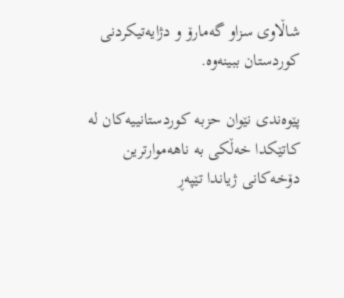شاڵاوی سزاو گه‌مارۆ و دژایه‌تیكردنی كوردستان ببینه‌وه‌.

پێوه‌ندی نێوان حزبه‌ كوردستانییه‌كان له‌ كاتێكدا خه‌ڵكی به‌ ناهه‌موارترین دۆخه‌كانی ژیاندا تێپه‌ڕ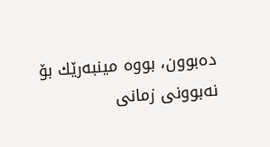ده‌بوون، بووه‌ مینبه‌رێك بۆ نه‌بوونی زمانی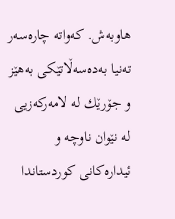هاوبه‌ش. كه‌واته‌ چاره‌سه‌ر ته‌نیا به‌ده‌سه‌ڵاتێكی به‌هێز و جۆرێك له‌ لامه‌ركه‌زیی له‌ نێوان ناوچه‌ و ئیداره‌كانی كوردستاندا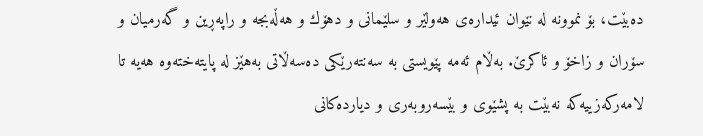ده‌بێت، بۆ نموونه‌ له‌ نێوان ئیداره‌ی هه‌ولێر و سلێمانی و دهۆك و هه‌ڵه‌بجه‌ و راپه‌ڕین و گه‌رمیان و سۆران و زاخۆ و ئاكرێ. به‌ڵام ئه‌مه‌ پێویستی به‌ سه‌نته‌رێكی ده‌سه‌ڵاتی به‌هێز له‌ پایته‌خته‌وه‌ هه‌یه‌ تا لامه‌ركه‌زییه‌كه‌ نه‌بێت به‌ پشێوی و بێسه‌روبه‌ری و دیارده‌كانی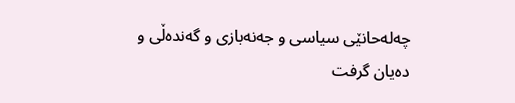چه‌له‌حانێی سیاسی و جه‌نه‌بازی و گه‌نده‌ڵی و ده‌یان گرفت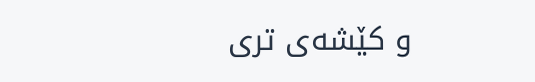و كێشه‌ی تری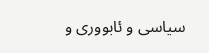سیاسی و ئابووری و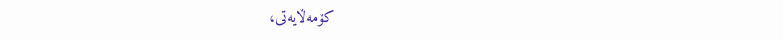كۆمه‌ڵایه‌تی،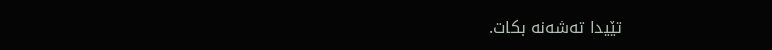تێیدا ته‌شه‌نه‌ بكات.